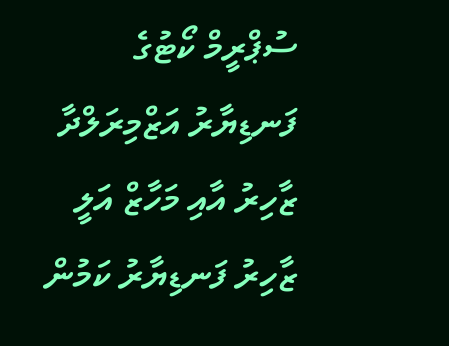ސުޕްރީމް ކޯޓުގެ ފަނޑިޔާރު އަޒްމިރަލްދާ ޒާހިރު އާއި މަހާޒް އަލީ ޒާހިރު ފަނޑިޔާރު ކަމުން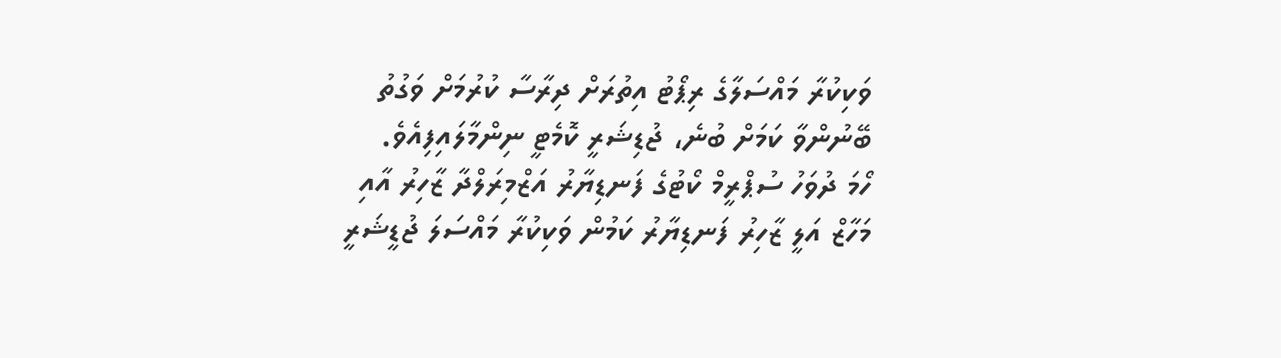ވަކިކުރާ މައްސަލާގެ ރިޕޯޓު އިތުރަށް ދިރާސާ ކުރުމަށް ވަގުތު ބޭނުންވާ ކަމަށް ބުނެ، ޖުޑިޝަރީ ކޮމެޓީ ނިންމާލައިފިއެވެ.
ހޯމަ ދުވަހު ސުޕްރީމް ކޯޓުގެ ފަނޑިޔާރު އަޒްމިރަލްދާ ޒާހިރު އާއި މަހާޒް އަލީ ޒާހިރު ފަނޑިޔާރު ކަމުން ވަކިކުރާ މައްސަލަ ޖުޑީޝަރީ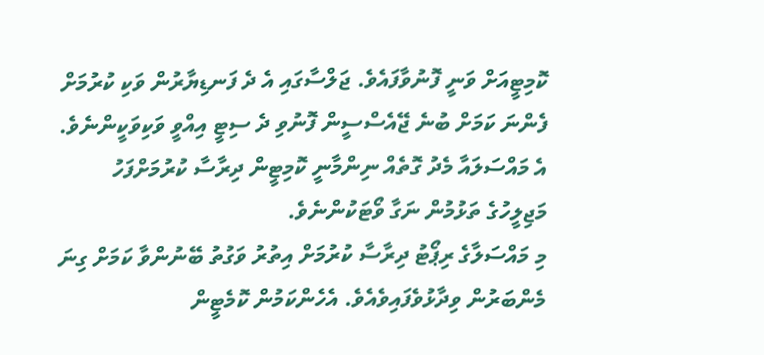ކޮމިޓީއަށް ވަނީ ފޮނުވާފައެވެ. ޖަލްސާގައި އެ ދެ ފަނޑިޔާރުން ވަކި ކުރުމަށް ފެންނަ ކަމަށް ބުނެ ޖޭއެސްސީން ފޮނުވި ދެ ސިޓީ އިއްވީ ވަކިވަކީންނެވެ. އެ މައްސަލައާ މެދު ގޮތެއް ނިންމާނީ ކޮމިޓީން ދިރާސާ ކުރުމަށްފަހު މަޖިލީހުގެ ތަޅުމުން ނަގާ ވޯޓަކުންނެވެ.
މި މައްސަލާގެ ރިޕޯޓު ދިރާސާ ކުރުމަށް އިތުރު ވަގުތު ބޭނުންވާ ކަމަށް ގިނަ މެންބަރުން ވިދާޅުވެފައިވެއެވެ. އެހެންކަމުން ކޮމެޓީން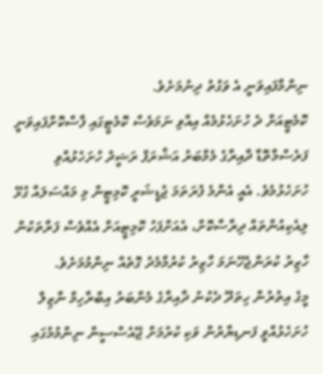ނިންމާފައިވަނީ އެ ވަގުތު ދިނުމަށެވެ.
ކޮމެޓީއަށް ދެ ހުށަހެޅުމެއް އިއްވި ނަމަވެސް ކޮމެޓީގައި ފާސްކޮށްފައިވަނީ ފަރެސްމާތޮޑާ ދާއިރާގެ މެމްބަރު އަޝްރަފް ރަޝީދު ހުށަހެޅުއްވި ހުށަހެޅުމެވެ. އެއީ އެންމެ ފުރަތަމަ ޖުޑީޝަރީ ކޮމިޓީން މި މައްސަލައާ ގުޅޭ ލިއެކިއުންތައް ދިރާސާކޮށް، އެއަށްފަހު ކޮމިޓީއަށް އެއްވެސް ފަރާތަކުން ހާޒިރު ކުރަންޖެހޭނަމަ ހާޒިރު ކުރުމާމެދު ގޮތެއް ނިންމުމަށެވެ.
މީގެ އިތުރުން ހިތަދޫ ދެކުނު ދާއިރާގެ މެންބަރު އިބްރާހިމް ނާޒިލް ހުށަހެޅުއްވީ ފަނޑިޔާރުން ވަކި ކުރުމަށް ޖޭއެސްސީން ނިންމުމުގައި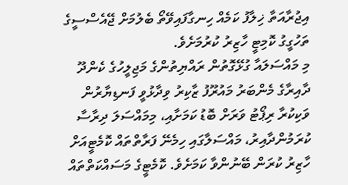އިޖުރާއަތާ ޚިލާފު ކަމެއް ހިނގާފައިވޭތޯ ބެލުމަށް ޖޭއެސްސީގެ ތަހުގީގު ކޮމިޓީ ހާޒިރު ކުރުމަށެވެ.
މި މައްސަލައާ ގުޅޭގޮތުން ރައްޔިތުންގެ މަޖިލީހުގެ ކެންދޫ ދާއިރާގެ މެންބަރު މައުރޫފު ޒާކިރު ވިދާޅުވީ ފަނޑިޔާރުން ވަކިކުރާ ރިޕޯޓު ވަރަށް ބޮޑު ކަމަށާއި، މިމައްސަލަ ދިރާސާ ކުރަމުންދާއިރު، މައްސަލާގައި ހިމެނޭ ފަރާތްތައް ކޮމެޓީއަށް ހާޒިރު ކުރަން ބޭނުންވާ ކަމަށެވެ. ކޮމެޓީގެ މަސައްކަތްތައް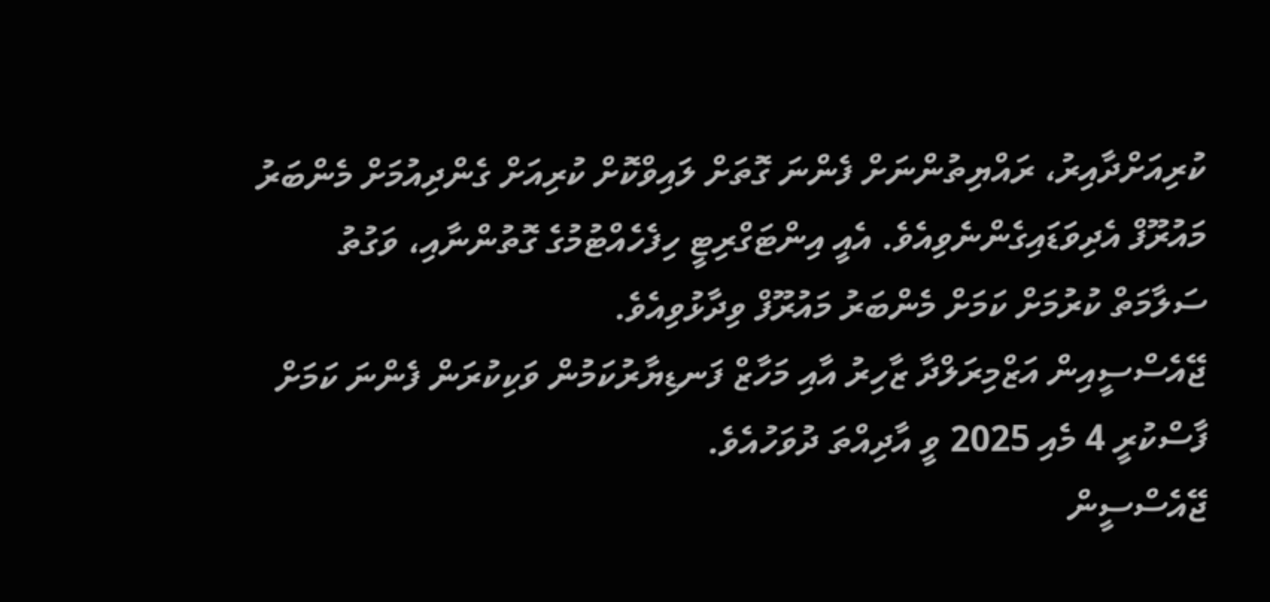ކުރިއަށްދާއިރު، ރައްޔިތުންނަށް ފެންނަ ގޮތަށް ލައިވްކޮށް ކުރިއަށް ގެންދިއުމަށް މެންބަރު މައުރޫފް އެދިވަޑައިގެންނެވިއެވެ. އެއީ އިންޓަގްރިޓީ ހިފެހެއްޓުމުގެ ގޮތުންނާއި، ވަގުތު ސަލާމަތް ކުރުމަށް ކަމަށް މެންބަރު މައުރޫފް ވިދާޅުވިއެވެ.
ޖޭއެސްސީއިން އަޒްމިރަލްދާ ޒާހިރު އާއި މަހާޒް ފަނޑިޔާރުކަމުން ވަކިކުރަން ފެންނަ ކަމަށް ފާސްކުރީ 4 މެއި 2025 ވީ އާދިއްތަ ދުވަހުއެވެ.
ޖޭއެސްސީން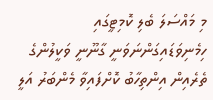މި މައްސަލަ ބެލި ކޮމިޓީގައި ހިމެނިވަޑައިގަންނަވަނީ ގާނޫނީ ވަކީލުންގެ ތެރެއިން އިންތިހާބު ކޮށްފައިވާ މެންބަރު އަލީ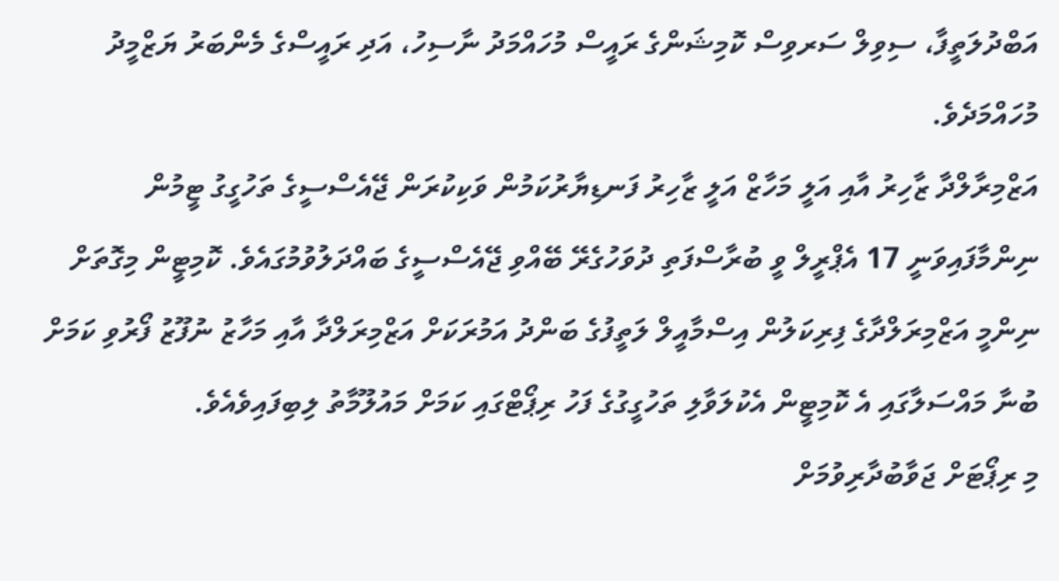އަބްދުލަތީފާ، ސިވިލް ސަރވިސް ކޮމިޝަންގެ ރައީސް މުހައްމަދު ނާސިހު، އަދި ރައީސްގެ މެންބަރު ޔަޒްމީދު މުހައްމަދެވެ.
އަޒްމިރާލްދާ ޒާހިރު އާއި އަލީ މަހާޒް އަލީ ޒާހިރު ފަނޑިޔާރުކަމުން ވަކިކުރަން ޖޭއެސްސީގެ ތަހުގީގު ޓީމުން ނިންމާފައިވަނީ 17 އެޕްރީލް ވީ ބުރާސްފަތި ދުވަހުގެރޭ ބޭއްވި ޖޭއެސްސީގެ ބައްދަލުވުމުގައެވެ. ކޮމިޓީން މިގޮތަށް ނިންމީ އަޒްމިރަލްދާގެ ފިރިކަލުން އިސްމާއީލް ލަތީފުގެ ބަންދު އަމުރަކަށް އަޒްމިރަލްދާ އާއި މަހާޒު ނުފޫޒު ފޯރުވި ކަމަށް ބުނާ މައްސަލާގައި އެ ކޮމިޓީން އެކުލަވާލި ތަހުގީގުގެ ފަހު ރިޕޯޓްގައި ކަމަށް މައުލޫމާތު ލިބިފައިވެއެވެ.
މި ރިޕޯޓަށް ޖަވާބުދާރިވުމަށް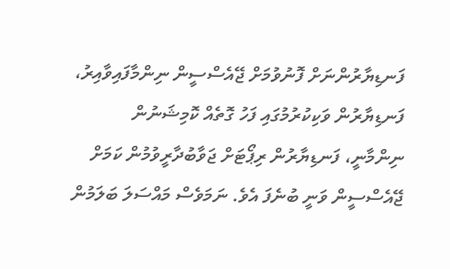ފަނޑިޔާރުންނަށް ފޮނުވުމަށް ޖޭއެސްސީން ނިންމާފައިވާއިރު، ފަނޑިޔާރުން ވަކިކުރުމުގައި ފަހު ގޮތެއް ކޮމިޝަނުން ނިންމާނީ، ފަނޑިޔާރުން ރިޕޯޓަށް ޖަވާބުދާރީވުމުން ކަމަށް ޖޭއެސްސީން ވަނީ ބުނެފަ އެވެ. ނަމަވެސް މައްސަލަ ބަލަމުން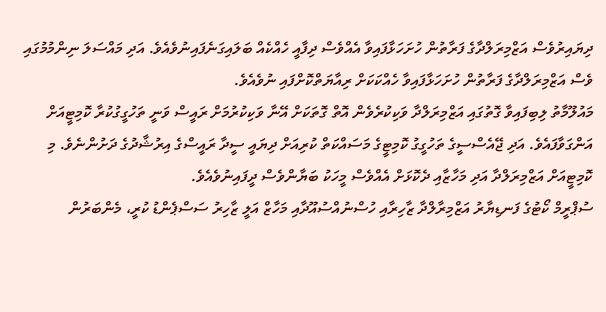ދިޔައިރުވެސް އަޒްމިރަލްދާގެ ފަރާތުން ހުށަހަޅާފައިވާ އެއްވެސް ދިފާއީ ހެއްކެއް ބަލައިގަނެފައިނުވެއެވެ. އަދި މައްސަލަ ނިންމުމުގައި ވެސް އަޒްމިރަލްދާގެ ފަރާތުން ހުށަހަޅާފައިވާ ހެއްކަކަށް ރިއާޔަތްކޮށްފައި ނުވެއެވެ.
މައުލޫމާތު ލިބިފައިވާ ގޮތުގައި އަޒްމިރަލްދާ ވަކިކުރެވެން އޮތް ގޮތަކަށް އޭނާ ވަކިކުރުމަށް ރައީސް ވަނީ ތަހުގީގުކުރާ ކޮމިޓީއަށް އަންގަވާފައެވެ. އަދި ޖޭއެސްސީގެ ތަހުގީގު ކޮމިޓީގެ މަސައްކަތް ކުރިއަށް ދިޔައީ ސީދާ ރައީސްގެ އިރުޝާދުގެ ދަށުންނެވެ. މި ކޮމިޓީއަށް އަޒްމިރަލްދާ އަދި މަހާޒާއި ދެކޮޅަށް އެއްވެސް މީހަކު ބަޔާންވެސް ދީފައިނުވެއެވެ.
ސުޕްރީމް ކޯޓުގެ ފަނޑިޔާރު އަޒްމިރާލްދާ ޒާހިރާއި ހުސްނުއްސުއޫދާއި މަހާޒް އަލީ ޒާހިރު ސަސްޕެންޑު ކުރީ، މެންބަރުން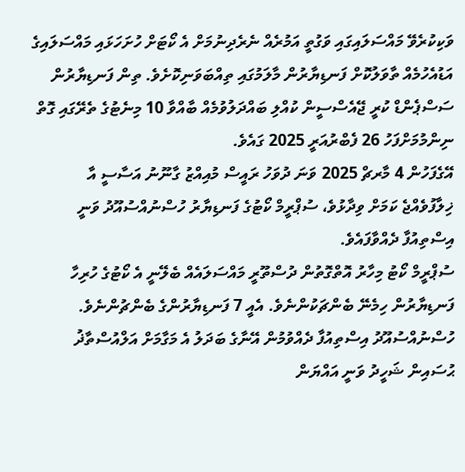ވަކިކުރެވޭ މައްސަލައިގައި ވަގުތީ އަމުރެއް ނެރެދިނުމަށް އެ ކޯޓަށް ހުށަހަޅައި މައްސަލައިގެ އަޑުއެހުމެއް ތާވަލުކޮށް ފަނޑިޔާރުން މާލަމުގައި ތިއްބަވަނިކޮށެވެ. ތިން ފަނޑިޔާރުން ސަސްޕެންޑް ކުރީ ޖޭއެސްސީން ކުއްލި ބައްދަލުވުމެއް ބާއްވާ 10 މިނެޓުގެ ތެރޭގައި ގޮތް ނިންމުމަށްފަހު 26 ފެބްރުއަރީ 2025 ގައެވެ.
އޭގެފަހުން 4 މާރޗް 2025 ވަނަ ދުވަހު ރައީސް މުއިއްޒު ގާނޫނު އަސާސީ އާ ޚިލާފުވެއްޖެ ކަމަށް ވިދާޅުވެ، ސުޕްރީމް ކޯޓުގެ ފަނޑިޔާރު ހުސްނުއްސުއޫދު ވަނީ އިސްތިއުފާ ދެއްވާފައެވެ.
ސުޕްރީމް ކޯޓު މިހާރު އޮތްގޮތުން ދުސްތޫރީ މައްސަލައެއް ބެލޭނީ އެ ކޯޓުގެ ހުރިހާ ފަނޑިޔާރުން ހިމެނޭ ބެންޗަކުންނެވެ. އެއީ 7 ފަނޑިޔާރުންގެ ބެންޗުންނެވެ. ހުސްނުއްސުއޫދު އިސްތިއުފާ ދެއްވުމުން އޭނާގެ ބަދަލު އެ މަގާމަށް އަލްއުސްތާޛު ޙުސައިން ޝަހީދު ވަނީ އައްޔަން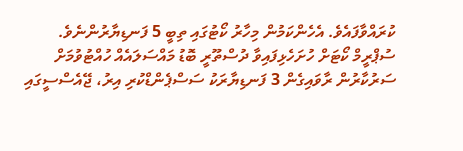ކުރައްވާފައެވެ. އެހެންކަމުން މިހާރު ކޯޓުގައި ތިބީ 5 ފަނޑިޔާރުންނެވެ.
ސުޕްރީމް ކޯޓަށް ހުށަހެޅިފައިވާ ދުސްތޫރީ ބޮޑު މައްސަލައެއް ހުއްޓުވުމަށް ސަރުކާރުން ރާވައިގެން 3 ފަނޑިޔާރަކު ސަސްޕެންޑްކުރި އިރު، ޖޭއެސްސީގައި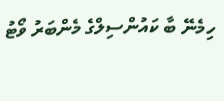ހިމެނޭ ބާ ކައުންސިލްގެ މެންބަރު ވޯޓު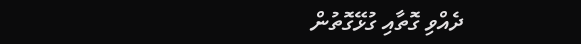ދެއްވި ގޮތާއި ގުޅޭގޮތުން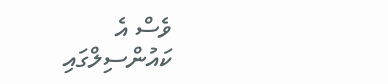ވެސް އެ ކައުންސިލްގައި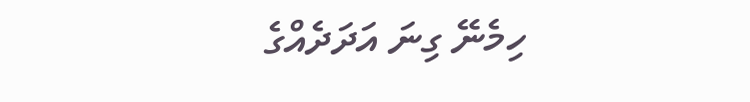ހިމެނޭ ގިނަ އަދަދެއްގެ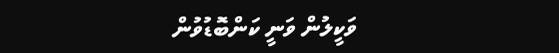ވަކީލުން ވަނީ ކަންބޮޑުވުން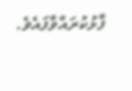ފާޅުކުރައްވާފައެވެ.